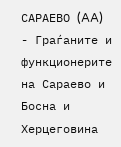САРАЕВО (AA) - Граѓаните и функционерите на Сараево и Босна и Херцеговина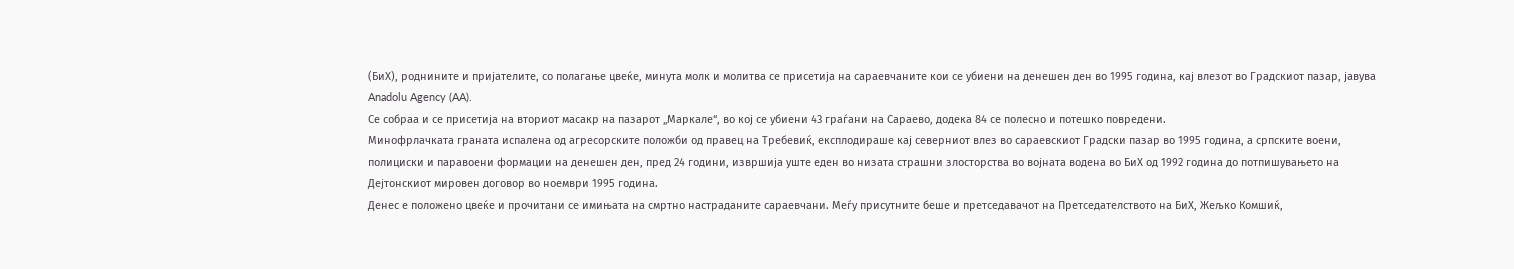(БиХ), роднините и пријателите, со полагање цвеќе, минута молк и молитва се присетија на сараевчаните кои се убиени на денешен ден во 1995 година, кај влезот во Градскиот пазар, јавува Anadolu Agency (AA).
Се собраа и се присетија на вториот масакр на пазарот „Маркале“, во кој се убиени 43 граѓани на Сараево, додека 84 се полесно и потешко повредени.
Минофрлачката граната испалена од агресорските положби од правец на Требевиќ, експлодираше кај северниот влез во сараевскиот Градски пазар во 1995 година, а српските воени, полициски и паравоени формации на денешен ден, пред 24 години, извршија уште еден во низата страшни злосторства во војната водена во БиХ од 1992 година до потпишувањето на Дејтонскиот мировен договор во ноември 1995 година.
Денес е положено цвеќе и прочитани се имињата на смртно настраданите сараевчани. Меѓу присутните беше и претседавачот на Претседателството на БиХ, Жељко Комшиќ,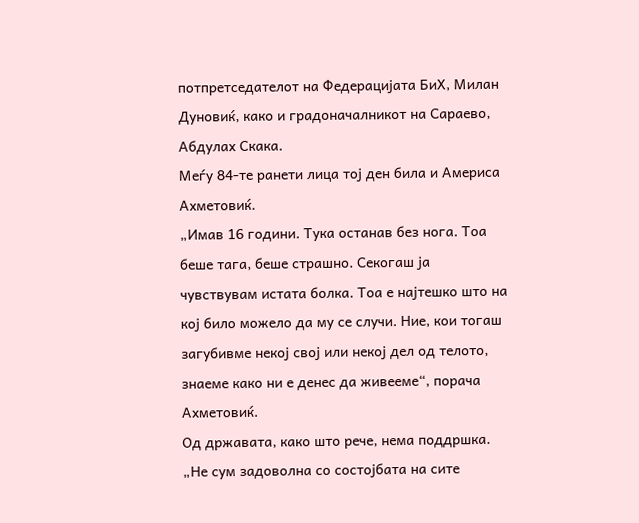потпретседателот на Федерацијата БиХ, Милан Дуновиќ, како и градоначалникот на Сараево, Абдулах Скака.
Меѓу 84-те ранети лица тој ден била и Америса Ахметовиќ.
„Имав 16 години. Тука останав без нога. Тоа беше тага, беше страшно. Секогаш ја чувствувам истата болка. Тоа е најтешко што на кој било можело да му се случи. Ние, кои тогаш загубивме некој свој или некој дел од телото, знаеме како ни е денес да живееме“, порача Ахметовиќ.
Од државата, како што рече, нема поддршка.
„Не сум задоволна со состојбата на сите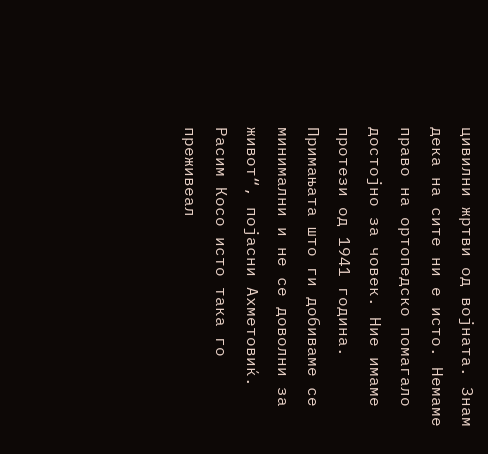цивилни жртви од војната. Знам дека на сите ни е исто. Немаме право на ортопедско помагало достојно за човек. Ние имаме протези од 1941 година. Примањата што ги добиваме се минимални и не се доволни за живот“, појасни Ахметовиќ.
Расим Косо исто така го преживеал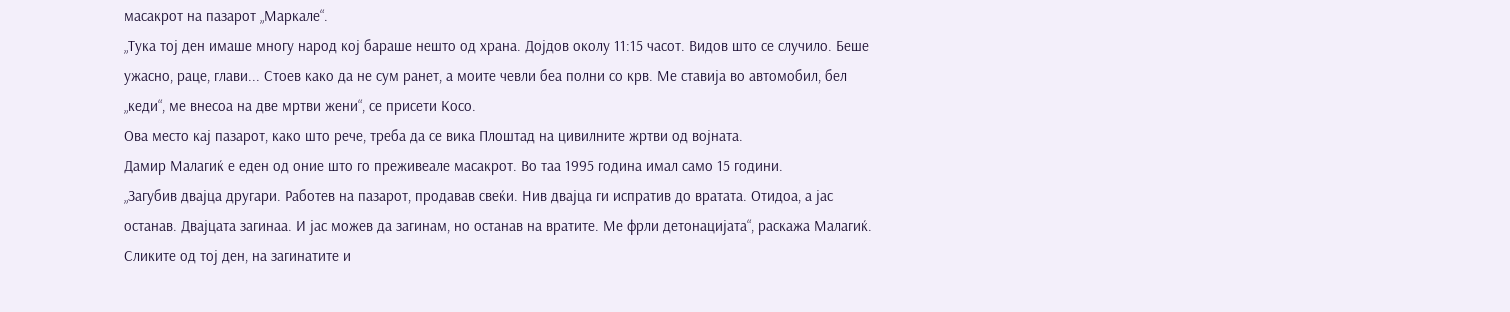масакрот на пазарот „Маркале“.
„Тука тој ден имаше многу народ кој бараше нешто од храна. Дојдов околу 11:15 часот. Видов што се случило. Беше ужасно, раце, глави... Стоев како да не сум ранет, а моите чевли беа полни со крв. Ме ставија во автомобил, бел „кеди“, ме внесоа на две мртви жени“, се присети Косо.
Ова место кај пазарот, како што рече, треба да се вика Плоштад на цивилните жртви од војната.
Дамир Малагиќ е еден од оние што го преживеале масакрот. Во таа 1995 година имал само 15 години.
„Загубив двајца другари. Работев на пазарот, продавав свеќи. Нив двајца ги испратив до вратата. Отидоа, а јас останав. Двајцата загинаа. И јас можев да загинам, но останав на вратите. Ме фрли детонацијата“, раскажа Малагиќ.
Сликите од тој ден, на загинатите и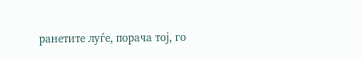ранетите луѓе, порача тој, го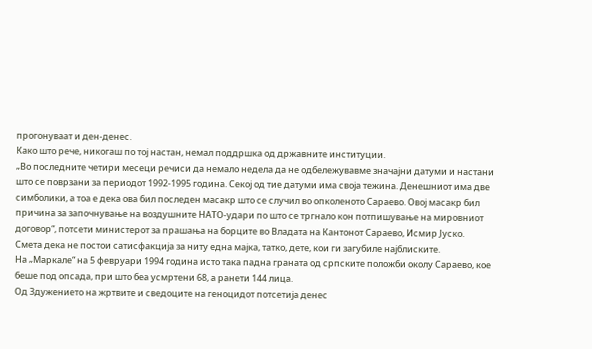прогонуваат и ден-денес.
Како што рече, никогаш по тој настан, немал поддршка од државните институции.
„Во последните четири месеци речиси да немало недела да не одбележувавме значајни датуми и настани што се поврзани за периодот 1992-1995 година. Секој од тие датуми има своја тежина. Денешниот има две симболики, а тоа е дека ова бил последен масакр што се случил во опколеното Сараево. Овој масакр бил причина за започнување на воздушните НАТО-удари по што се тргнало кон потпишување на мировниот договор“, потсети министерот за прашања на борците во Владата на Кантонот Сараево, Исмир Јуско.
Смета дека не постои сатисфакција за ниту една мајка, татко, дете, кои ги загубиле најблиските.
На „Маркале“ на 5 февруари 1994 година исто така падна граната од српските положби околу Сараево, кое беше под опсада, при што беа усмртени 68, а ранети 144 лица.
Од Здужението на жртвите и сведоците на геноцидот потсетија денес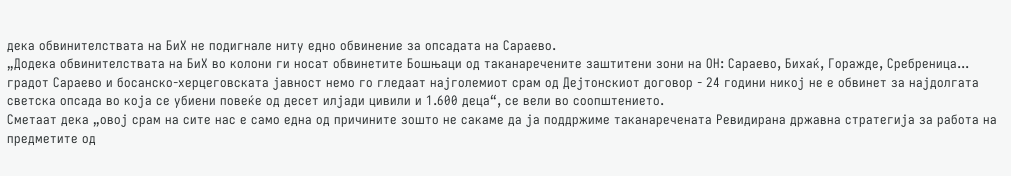дека обвинителствата на БиХ не подигнале ниту едно обвинение за опсадата на Сараево.
„Додека обвинителствата на БиХ во колони ги носат обвинетите Бошњаци од таканаречените заштитени зони на ОН: Сараево, Бихаќ, Горажде, Сребреница... градот Сараево и босанско-херцеговската јавност немо го гледаат најголемиот срам од Дејтонскиот договор - 24 години никој не е обвинет за најдолгата светска опсада во која се убиени повеќе од десет илјади цивили и 1.600 деца“, се вели во соопштението.
Сметаат дека „овој срам на сите нас е само една од причините зошто не сакаме да ја поддржиме таканаречената Ревидирана државна стратегија за работа на предметите од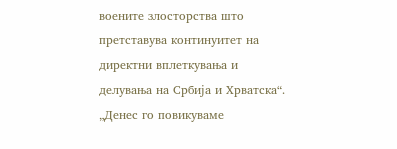воените злосторства што претставува континуитет на директни вплеткувања и делувања на Србија и Хрватска“.
„Денес го повикуваме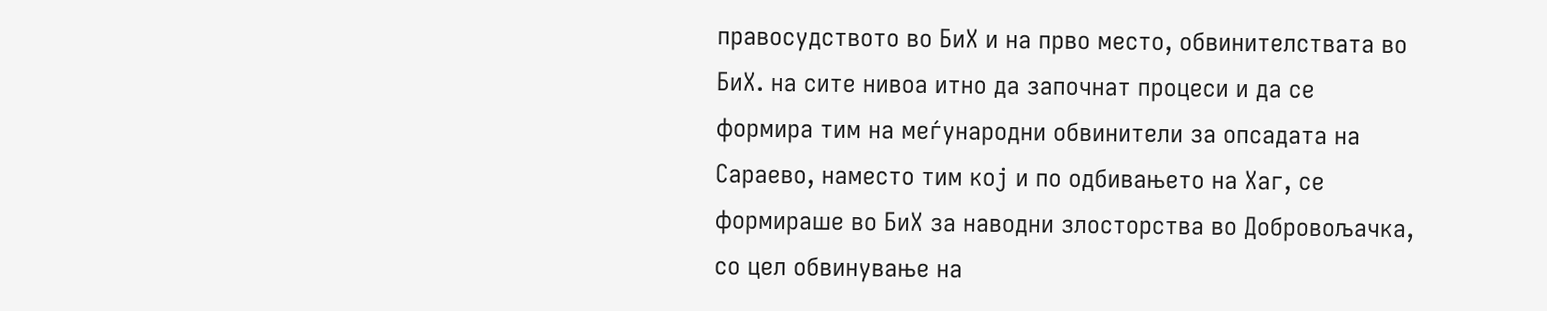правосудството во БиХ и на прво место, обвинителствата во БиХ. на сите нивоа итно да започнат процеси и да се формира тим на меѓународни обвинители за опсадата на Сараево, наместо тим кој и по одбивањето на Хаг, се формираше во БиХ за наводни злосторства во Добровољачка, со цел обвинување на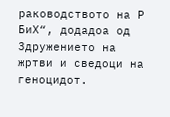раководството на Р БиХ“, додадоа од Здружението на жртви и сведоци на геноцидот.